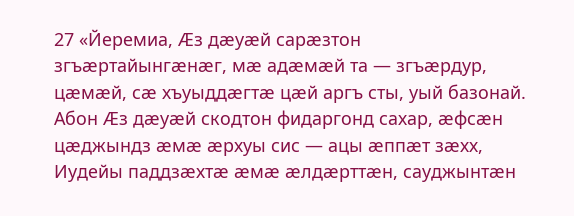27 «Йеремиа, Ӕз дӕуӕй сарӕзтон згъӕртайынгӕнӕг, мӕ адӕмӕй та — згъӕрдур, цӕмӕй, сӕ хъуыддӕгтӕ цӕй аргъ сты, уый базонай.
Абон Ӕз дӕуӕй скодтон фидаргонд сахар, ӕфсӕн цӕджындз ӕмӕ ӕрхуы сис — ацы ӕппӕт зӕхх, Иудейы паддзӕхтӕ ӕмӕ ӕлдӕрттӕн, сауджынтӕн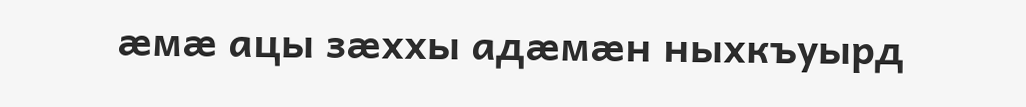ӕмӕ ацы зӕххы адӕмӕн ныхкъуырд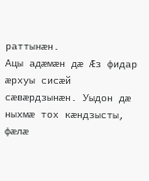раттынӕн.
Ацы адӕмӕн дӕ Ӕз фидар ӕрхуы сисӕй сӕвӕрдзынӕн. Уыдон дӕ ныхмӕ тох кӕндзысты, фӕлӕ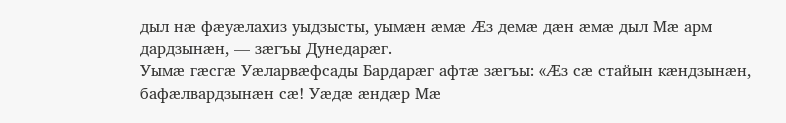дыл нӕ фӕуӕлахиз уыдзысты, уымӕн ӕмӕ Ӕз демӕ дӕн ӕмӕ дыл Мӕ арм дардзынӕн, — зӕгъы Дунедарӕг.
Уымӕ гӕсгӕ Уӕларвӕфсады Бардарӕг афтӕ зӕгъы: «Ӕз сӕ стайын кӕндзынӕн, бафӕлвардзынӕн сӕ! Уӕдӕ ӕндӕр Мӕ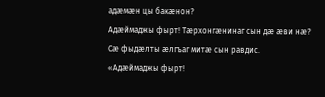адӕмӕн цы бакӕнон?
Адӕймаджы фырт! Тӕрхонгӕнинаг сын дӕ ӕви нӕ? Сӕ фыдӕлты ӕлгъаг митӕ сын равдис.
«Адӕймаджы фырт!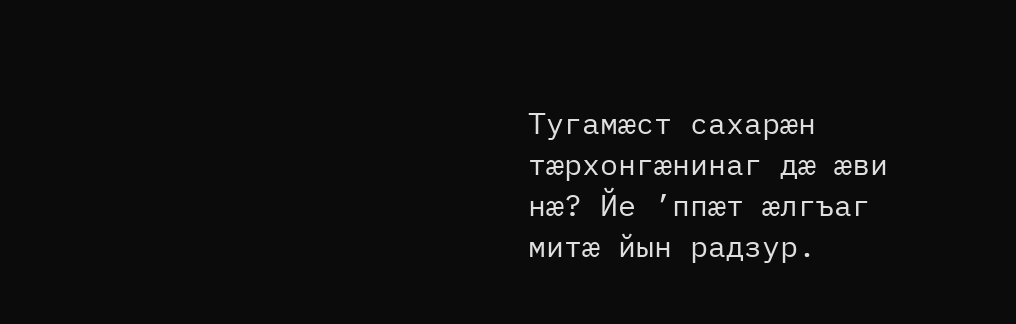Тугамӕст сахарӕн тӕрхонгӕнинаг дӕ ӕви нӕ? Йе ’ппӕт ӕлгъаг митӕ йын радзур.